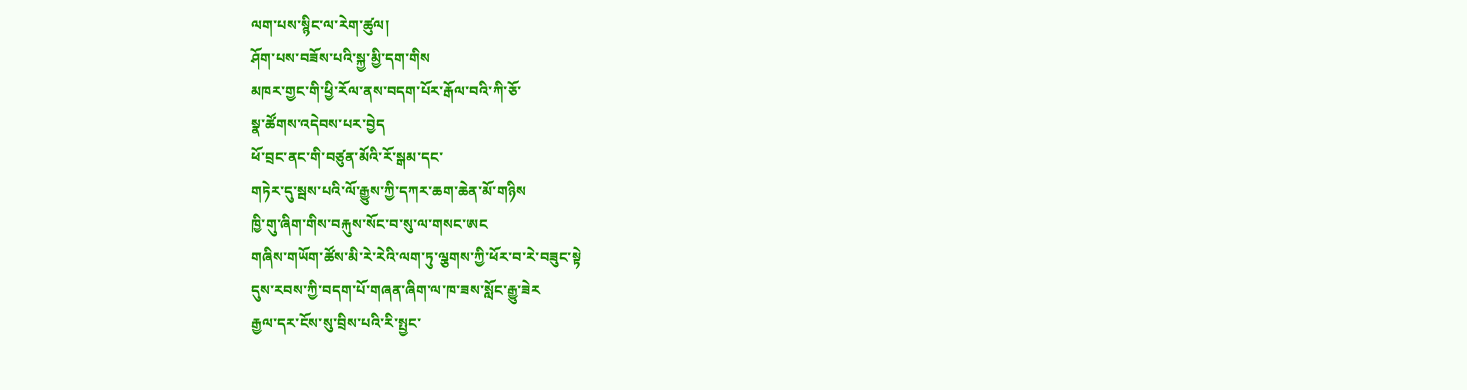ལག་པས་སྙིང་ལ་རེག་ཚུལ།
ཤོག་པས་བཟོས་པའི་སྐྱ་མྱི་དག་གིས
མཁར་གྱང་གི་ཕྱི་རོལ་ནས་བདག་པོར་རྒོལ་བའི་ཀི་ཅོ་
སྣ་ཚོགས་འདེབས་པར་བྱེད
ཕོ་བྲང་ནང་གི་བཙུན་མོའི་རོ་སྒམ་དང་
གཏེར་དུ་སྦས་པའི་ལོ་རྒྱུས་ཀྱི་དཀར་ཆག་ཆེན་མོ་གཉིས
ཁྱི་གུ་ཞིག་གིས་བརྐུས་སོང་བ་སུ་ལ་གསང་ཨང
གཞིས་གཡོག་ཚོས་མི་རེ་རེའི་ལག་ཏུ་ལྕགས་ཀྱི་ཕོར་བ་རེ་བཟུང་སྟེ
དུས་རབས་ཀྱི་བདག་པོ་གཞན་ཞིག་ལ་ཁ་ཟས་སློང་རྒྱུ་ཟེར
རྒྱལ་དར་ངོས་སུ་བྲིས་པའི་རི་སྤྱང་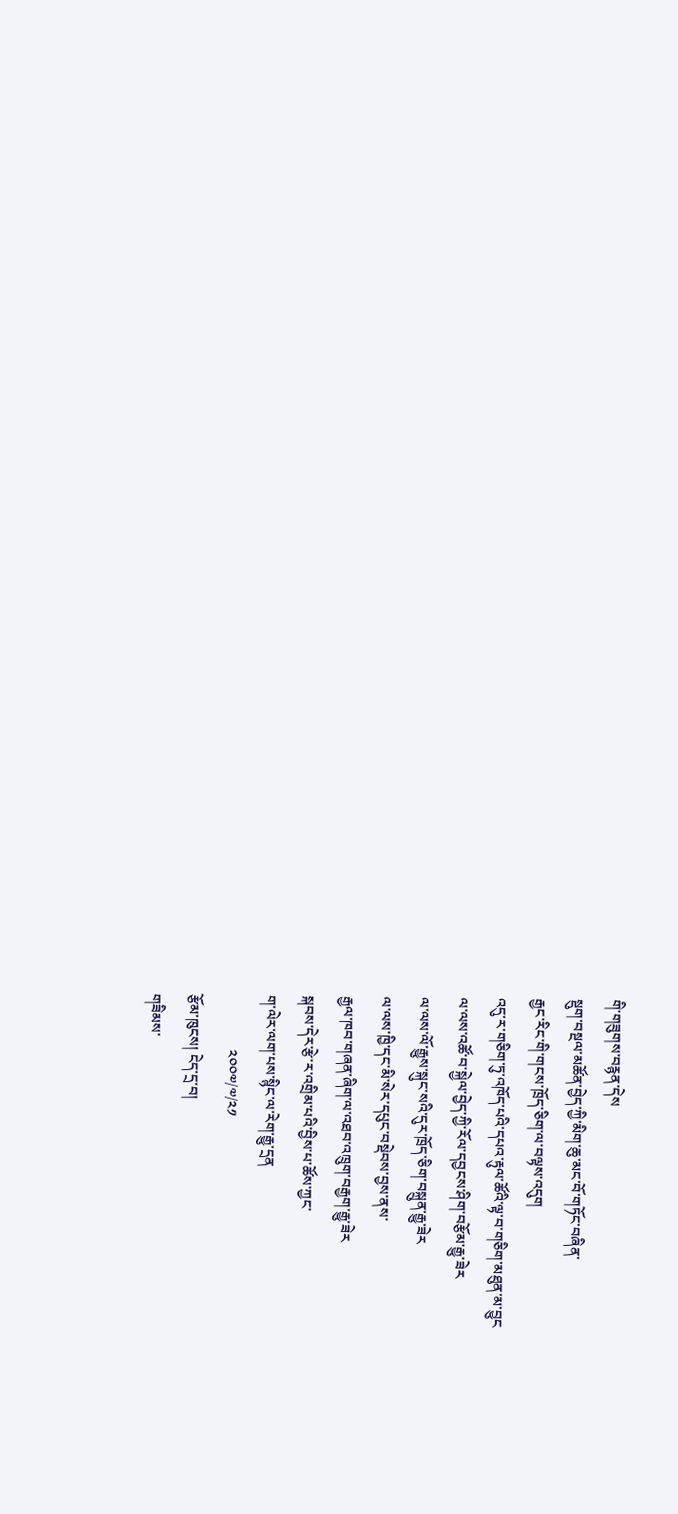གི་གཟུགས་བརྙན་དེས
སྡུག་བསྔལ་མཚོན་བྱེད་ཀྱི་མིག་ཆུ་མང་བོ་གཏོང་བཞིན་
རྒྱང་རིང་གི་གངས་ཁྲོད་ཅིག་ལ་བལྟས་འདུག
འདུ་ར་གཅིག་ཏུ་འཁོད་པའི་དཔའ་རྟུལ་ཚོའི་ལྟ་བ་གཅིག་མཐུན་མ་བྱུང
ལ་ལས་འཚོ་བ་སྐྱེལ་བྱེད་ཀྱི་རོལ་དབྱངས་ཤིག་བརྩོམ་རྒྱུ་ཟེར
ལ་ལས་ལོ་རྒྱུས་སྐུང་སའི་དུར་ཁྲོད་ཅིག་བསྐྲུན་རྒྱུ་ཟེར
ལ་ལས་ཁྱི་དང་མི་སེར་དཔུང་བསྡེབས་བྱས་ནས་
རྒྱལ་ཁབ་གཞན་ཞིག་ལ་འཐབ་འཁྲུག་བརྒྱག་རྒྱུ་ཟེར
སྐབས་དེར་རྩེ་ར་འགྲིམ་པའི་བྱིས་པ་ཚོས་ཀྱང་
ག་ལེར་ལག་པས་སྙིང་ལ་རེག་རྒྱུ་དྲན
               ༢༠༠༧/༧/༢༡
རྩོམ་ཁུངས། ངེད་དྲ་བ།
གཟིམས་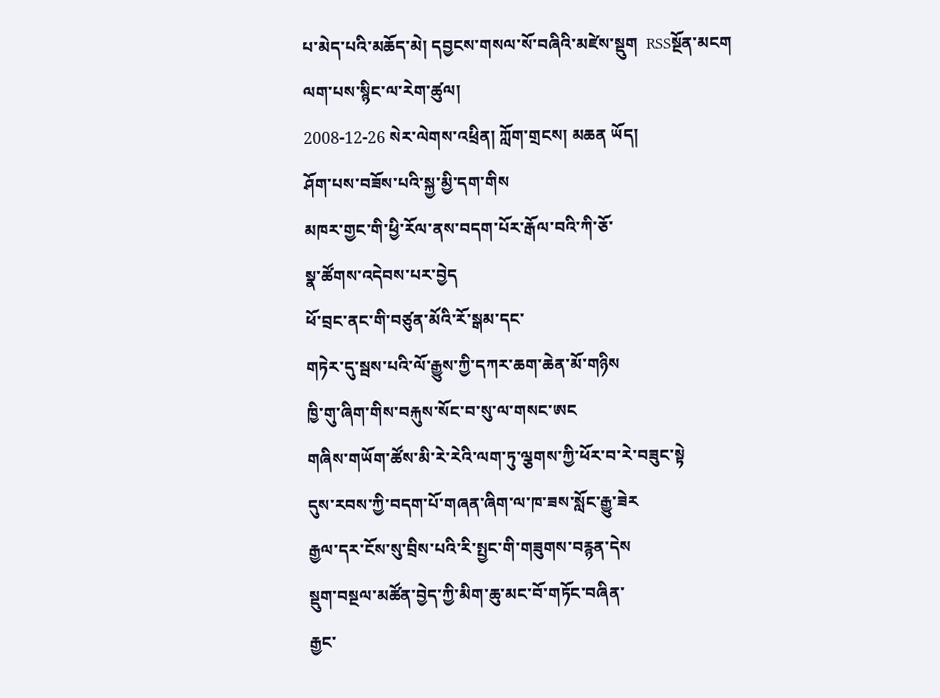པ་མེད་པའི་མཆོད་མེ། དབྱངས་གསལ་སོ་བཞིའི་མཛེས་སྡུག  RSSསྔོན་མངག
ལག་པས་སྙིང་ལ་རེག་ཚུལ།
2008-12-26 སེར་ལེགས་འཕྲིན། ཀློག་གྲངས། མཆན ཡོད།
ཤོག་པས་བཟོས་པའི་སྐྱ་མྱི་དག་གིས
མཁར་གྱང་གི་ཕྱི་རོལ་ནས་བདག་པོར་རྒོལ་བའི་ཀི་ཅོ་
སྣ་ཚོགས་འདེབས་པར་བྱེད
ཕོ་བྲང་ནང་གི་བཙུན་མོའི་རོ་སྒམ་དང་
གཏེར་དུ་སྦས་པའི་ལོ་རྒྱུས་ཀྱི་དཀར་ཆག་ཆེན་མོ་གཉིས
ཁྱི་གུ་ཞིག་གིས་བརྐུས་སོང་བ་སུ་ལ་གསང་ཨང
གཞིས་གཡོག་ཚོས་མི་རེ་རེའི་ལག་ཏུ་ལྕགས་ཀྱི་ཕོར་བ་རེ་བཟུང་སྟེ
དུས་རབས་ཀྱི་བདག་པོ་གཞན་ཞིག་ལ་ཁ་ཟས་སློང་རྒྱུ་ཟེར
རྒྱལ་དར་ངོས་སུ་བྲིས་པའི་རི་སྤྱང་གི་གཟུགས་བརྙན་དེས
སྡུག་བསྔལ་མཚོན་བྱེད་ཀྱི་མིག་ཆུ་མང་བོ་གཏོང་བཞིན་
རྒྱང་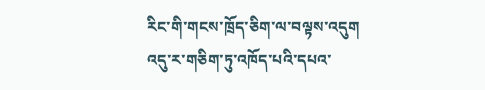རིང་གི་གངས་ཁྲོད་ཅིག་ལ་བལྟས་འདུག
འདུ་ར་གཅིག་ཏུ་འཁོད་པའི་དཔའ་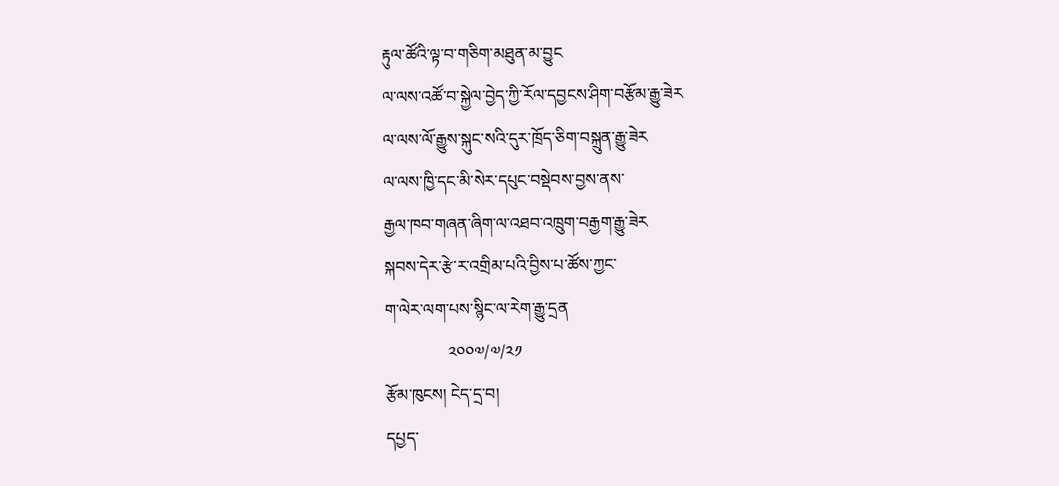རྟུལ་ཚོའི་ལྟ་བ་གཅིག་མཐུན་མ་བྱུང
ལ་ལས་འཚོ་བ་སྐྱེལ་བྱེད་ཀྱི་རོལ་དབྱངས་ཤིག་བརྩོམ་རྒྱུ་ཟེར
ལ་ལས་ལོ་རྒྱུས་སྐུང་སའི་དུར་ཁྲོད་ཅིག་བསྐྲུན་རྒྱུ་ཟེར
ལ་ལས་ཁྱི་དང་མི་སེར་དཔུང་བསྡེབས་བྱས་ནས་
རྒྱལ་ཁབ་གཞན་ཞིག་ལ་འཐབ་འཁྲུག་བརྒྱག་རྒྱུ་ཟེར
སྐབས་དེར་རྩེ་ར་འགྲིམ་པའི་བྱིས་པ་ཚོས་ཀྱང་
ག་ལེར་ལག་པས་སྙིང་ལ་རེག་རྒྱུ་དྲན
               ༢༠༠༧/༧/༢༡
རྩོམ་ཁུངས། ངེད་དྲ་བ།
དཔྱད་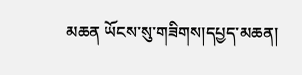མཆན ཡོངས་སུ་གཟིགས།དཔྱད་མཆན།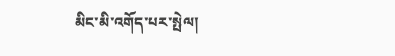མིང་མི་འགོད་པར་སྤེལ།